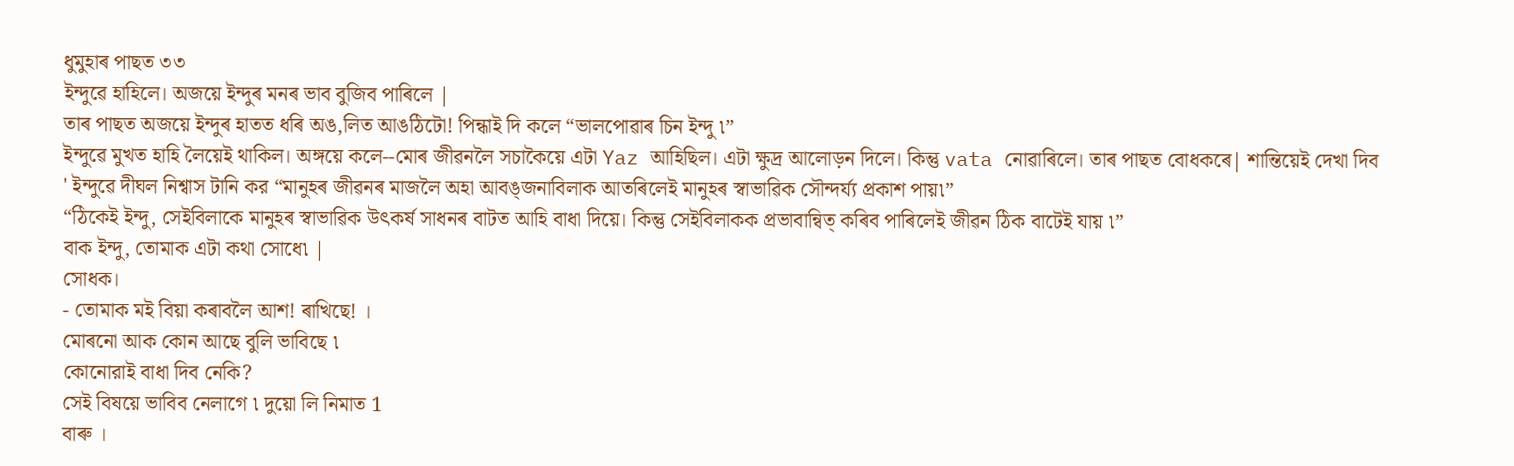ধুমুহাৰ পাছত ৩৩
ইন্দুৱে হাহিলে। অজয়ে ইন্দুৰ মনৰ ভাব বুজিব পাৰিলে |
তাৰ পাছত অজয়ে ইন্দুৰ হাতত ধৰি অঙ,লিত আঙঠিটো! পিন্ধাই দি কলে “ভালপোৱাৰ চিন ইন্দু ৷”
ইন্দুৱে মুখত হাহি লৈয়েই থাকিল। অঙ্গয়ে কলে--মোৰ জীৱনলৈ সচাকৈয়ে এটা Yaz আহিছিল। এটা ক্ষুদ্ৰ আলোড়ন দিলে। কিন্তু vata নোৱাৰিলে। তাৰ পাছত বোধকৰে| শান্তিয়েই দেখা দিব ' ইন্দুৱে দীঘল নিশ্বাস টানি কর “মানুহৰ জীৱনৰ মাজলৈ অহা আবঙ্জনাবিলাক আতৰিলেই মানুহৰ স্বাভাৱিক সৌন্দৰ্য্য প্রকাশ পায়৷”
“ঠিকেই ইন্দু, সেইবিলাকে মানুহৰ স্বাভাৱিক উৎকর্ষ সাধনৰ বাটত আহি বাধা দিয়ে। কিন্তু সেইবিলাকক প্রভাবান্বিত্ কৰিব পাৰিলেই জীৱন ঠিক বাটেই যায় ৷”
বাক ইন্দু, তোমাক এটা কথা সোধে৷ |
সোধক।
- তোমাক মই বিয়া কৰাবলৈ আশ! ৰাখিছে! ।
মোৰনো আক কোন আছে বুলি ভাবিছে ৷
কোনোরাই বাধা দিব নেকি?
সেই বিষয়ে ভাবিব নেলাগে ৷ দুয়ো লি নিমাত 1
বাৰু ।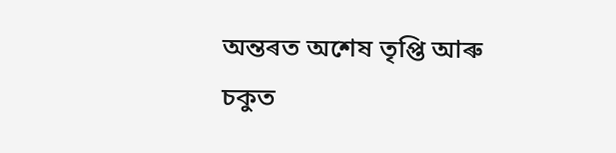অন্তৰত অশেষ তৃপ্তি আৰু চকুত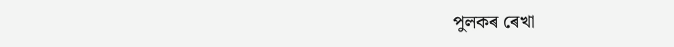পুলকৰ ৰেখা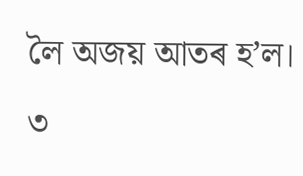লৈ অজয় আতৰ হ’ল।
৩